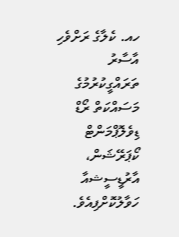ހއ. ކެލާގެ ރަށްވެހި އާސާރު ތަރައްގީކުރުމުގެ މަސައްކަތް ރޯޑް ޑިވެލޮޕްމަންޓް ކޯޕަރޭޝަން، އާރުޑީސީޝއާ ހަވާލުކޮށްފިއެވެ.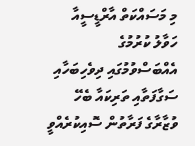މި މަސައްކަތް އާރްޑީސީއާ ހަވާލު ކުރުމުގެ އެއްބަސްވުމުގައި ދިވެހިބަހާއި ސަގާފަތާއި ތަރިކައާ ބެހޭ ވުޒާރާގެ ފަރާތުން ސޮއިކުރެއްވީ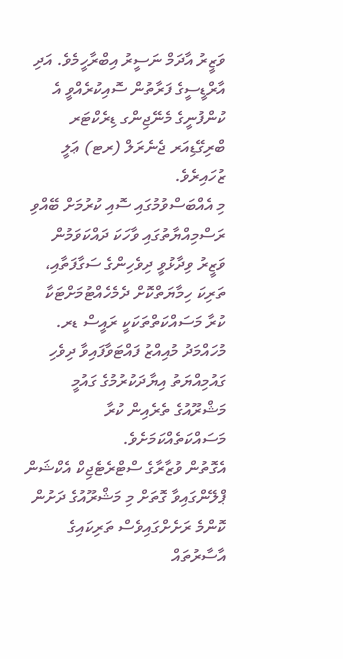ވަޒީރު އާދަމް ނަސީރު އިބްރާހީމެވެ. އަދި އާރްޑީސީގެ ފަރާތުން ސޮއިކުރެއްވީ އެ ކުންފުނީގެ މެނޭޖިންގ ޑިރެކްޓަރ ބްރިގޭޑިއަރ ޖެނެރަލް (ރޓ) ޢަލީ ޒުހައިރެވެ.
މި އެއްބަސްވުމުގައި ސޮއި ކުރުމަށް ބޭއްވި ރަސްމިއްޔާތުގައި ވާހަކަ ދައްކަވަމުން ވަޒީރު ވިދާޅުވީ ދިވެހިންގެ ސަގާފަތާއި، ތަރިކަ ހިމާޔަތްކޮށް ދެމެހެއްޓުމަށްޓަކާ ކުރާ މަސައްކަތްތަކަކީ ރައީސް ޑރ. މުހައްމަދު މުއިއްޒު ފައްޓަވާފައިވާ ދިވެހި ގައުމިއްޔަތު އިޔާދަކުރުމުގެ ގައުމީ މަޝްރޫއުގެ ތެރެއިން ކުރާ މަސައްކަތެއްކަމަށެވެ.
އެގޮތުން ވުޒާރާގެ ސްޓްރެޓެޖިކް އެކްޝަން ޕްލޭންގައިވާ ގޮތަށް މި މަޝްރޫއުގެ ދަށުން ކޮންމެ ރަށެށްގައިވެސް ތަރިކައިގެ އާސާރުތައް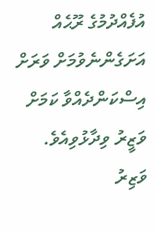އުފެއްދުމުގެ ރޫޙެއް އަށަގެންނެވުމަށް ވަރަށް އިސްކަންދެއްވާ ކަމަށް ވަޒީރު ވިދާޅުވިއެވެ.
ވަޒިރު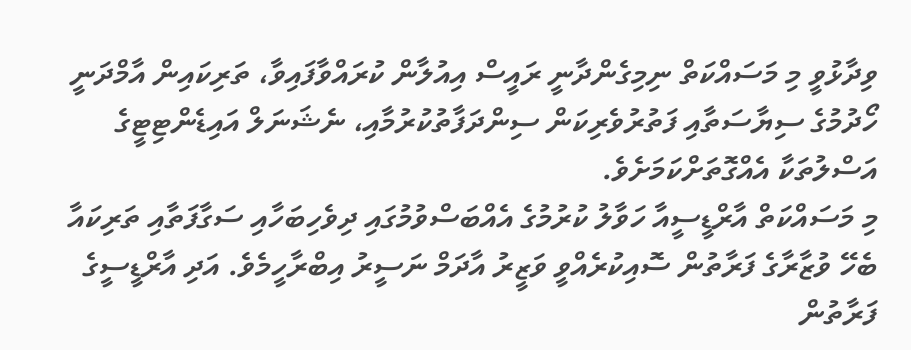ވިދާޅުވީ މި މަސައްކަތް ނިމިގެންދާނީ ރައީސް އިއުލާން ކުރައްވާފައިވާ، ތަރިކައިން އާމްދަނީ ހޯދުމުގެ ސިޔާސަތާއި ފަތުރުވެރިކަން ސިންދަފާތުކުރުމާއި، ނެޝަނަލް އައިޑެންޓިޓީގެ އަސްލުތަކާ އެއްގޮތަށްކަމަށެވެ.
މި މަސައްކަތް އާރްޑީސީއާ ހަވާލު ކުރުމުގެ އެއްބަސްވުމުގައި ދިވެހިބަހާއި ސަގާފަތާއި ތަރިކައާ ބެހޭ ވުޒާރާގެ ފަރާތުން ސޮއިކުރެއްވީ ވަޒީރު އާދަމް ނަސީރު އިބްރާހީމެވެ. އަދި އާރްޑީސީގެ ފަރާތުން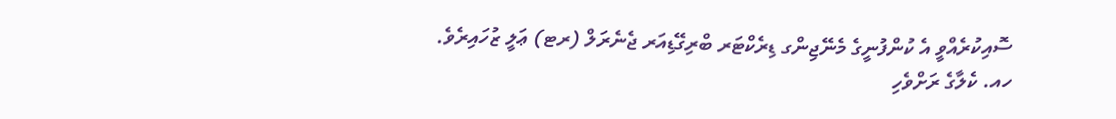ސޮއިކުރެއްވީ އެ ކުންފުނީގެ މެނޭޖިންގ ޑިރެކްޓަރ ބްރިގޭޑިއަރ ޖެނެރަލް (ރޓ) ޢަލީ ޒުހައިރެވެ.
ހއ. ކެލާގެ ރަށްވެހި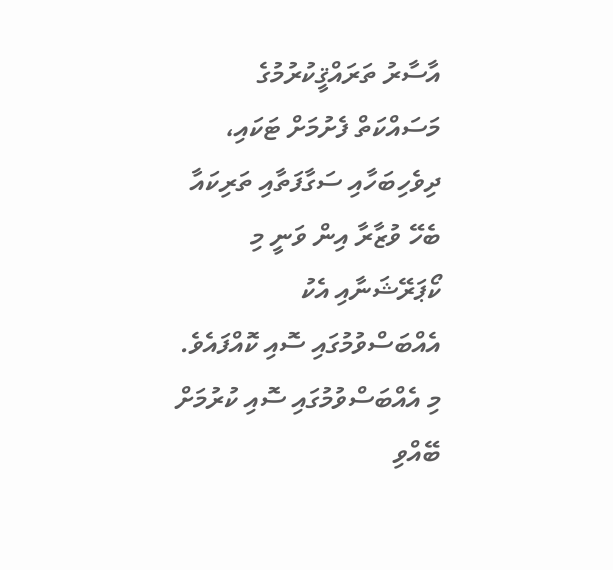އާސާރު ތަރައްޤީކުރުމުގެ މަސައްކަތް ފެށުމަށް ޓަކައި، ދިވެހިބަހާއި ސަގާފަތާއި ތަރިކައާ ބެހޭ ވުޒާރާ އިން ވަނީ މި ކޯޕަރޭޝަނާއި އެކު އެއްބަސްވުމުގައި ސޮއި ކޮއްފައެވެ.
މި އެއްބަސްވުމުގައި ސޮއި ކުރުމަށް ބޭއްވި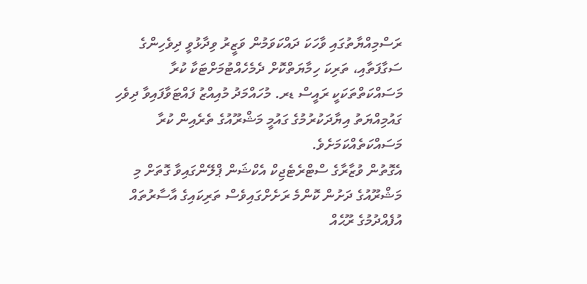ރަސްމިއްޔާތުގައި ވާހަކަ ދައްކަވަމުން ވަޒީރު ވިދާޅުވީ ދިވެހިންގެ ސަގާފަތާއި، ތަރިކަ ހިމާޔަތްކޮށް ދެމެހެއްޓުމަށްޓަކާ ކުރާ މަސައްކަތްތަކަކީ ރައީސް ޑރ. މުހައްމަދު މުއިއްޒު ފައްޓަވާފައިވާ ދިވެހި ގައުމިއްޔަތު އިޔާދަކުރުމުގެ ގައުމީ މަޝްރޫއުގެ ތެރެއިން ކުރާ މަސައްކަތެއްކަމަށެވެ.
އެގޮތުން ވުޒާރާގެ ސްޓްރެޓެޖިކް އެކްޝަން ޕްލޭންގައިވާ ގޮތަށް މި މަޝްރޫއުގެ ދަށުން ކޮންމެ ރަށެށްގައިވެސް ތަރިކައިގެ އާސާރުތައް އުފެއްދުމުގެ ރޫޙެއް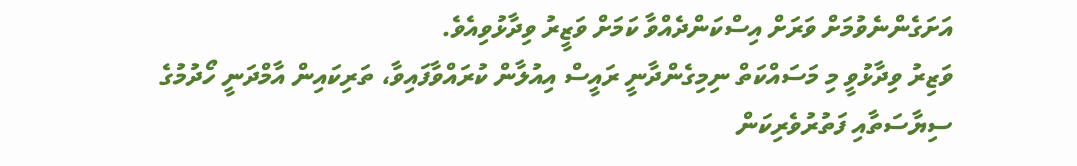އަށަގެންނެވުމަށް ވަރަށް އިސްކަންދެއްވާ ކަމަށް ވަޒީރު ވިދާޅުވިއެވެ.
ވަޒިރު ވިދާޅުވީ މި މަސައްކަތް ނިމިގެންދާނީ ރައީސް އިއުލާން ކުރައްވާފައިވާ، ތަރިކައިން އާމްދަނީ ހޯދުމުގެ ސިޔާސަތާއި ފަތުރުވެރިކަން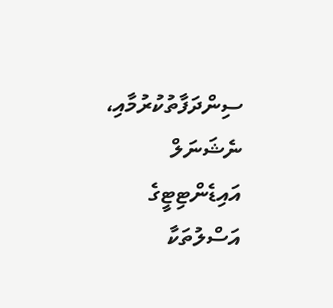ސިންދަފާތުކުރުމާއި، ނެޝަނަލް އައިޑެންޓިޓީގެ އަސްލުތަކާ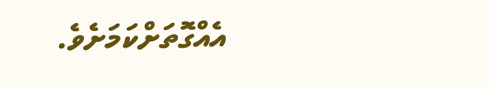އެއްގޮތަށްކަމަށެވެ.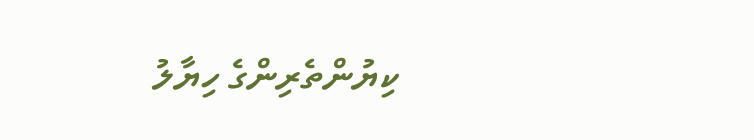ކިޔުންތެރިންގެ ހިޔާލު